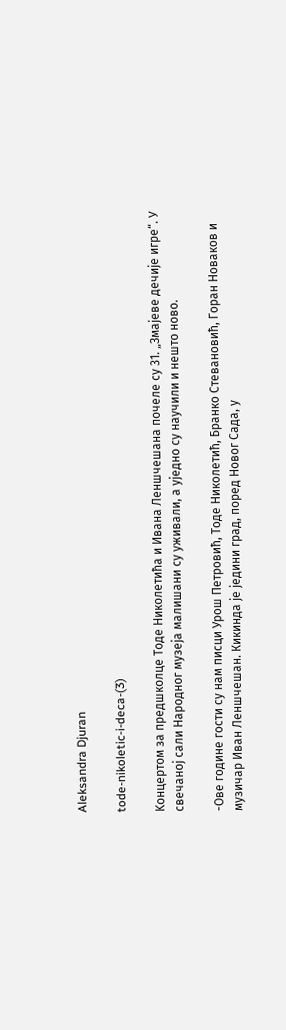Aleksandra Djuran

tode-nikoletic-i-deca-(3)

Kонцертом за предшколце Тоде Николетића и Ивана Леншчешана почеле су 31. „Змајеве дечије игре“. У свечаној сали Народног музеја малишани су уживали, а уједно су научили и нешто ново.

-Ове године гости су нам писци Урош Петровић, Тоде Николетић, Бранко Стевановић, Горан Новаков и музичар Иван Леншчешан. Кикинда је једини град, поред Новог Сада, у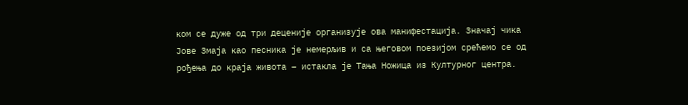ком се дуже од три деценије организује ова манифестација. Значај чика Јове Змаја као песника је немерљив и са његовом поезијом срећемо се од рођења до краја живота – истакла је Тања Ножица из Културног центра.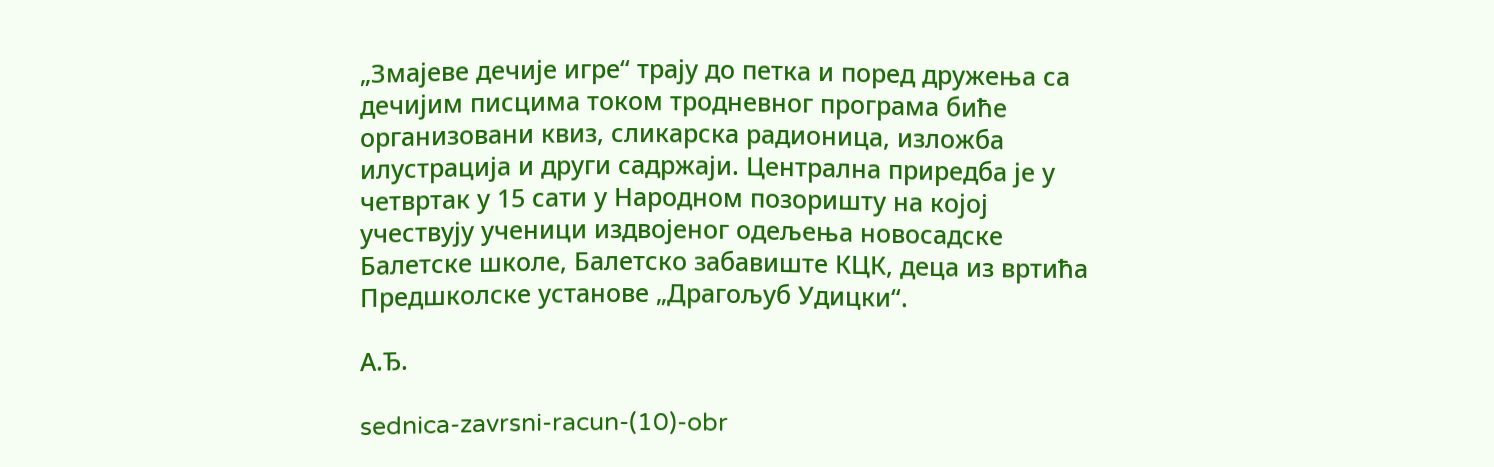„Змајеве дечије игре“ трају до петка и поред дружења са дечијим писцима током тродневног програма биће организовани квиз, сликарска радионица, изложба илустрација и други садржаји. Централна приредба је у четвртак у 15 сати у Народном позоришту на којој учествују ученици издвојеног одељења новосадске Балетске школе, Балетско забавиште КЦК, деца из вртића Предшколске установе „Драгољуб Удицки“.

А.Ђ.

sednica-zavrsni-racun-(10)-obr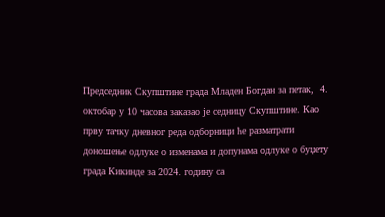Председник Скупштине града Младен Богдан за петак,  4. октобар у 10 часова заказао је седницу Скупштине. Као прву тачку дневног реда одборници ће разматрати доношење одлуке о изменама и допунама одлуке о буџету града Кикинде за 2024. годину са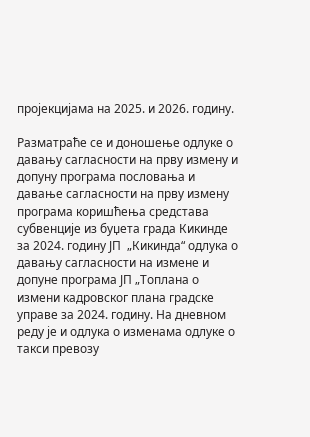пројекцијама на 2025. и 2026. годину.

Разматраће се и доношење одлуке о давању сагласности на прву измену и допуну програма пословања и давање сагласности на прву измену програма коришћења средстава субвенције из буџета града Кикинде за 2024. годину ЈП  „Кикинда“ одлука о давању сагласности на измене и допуне програма ЈП „Топлана о измени кадровског плана градске управе за 2024. годину. На дневном реду је и одлука о изменама одлуке о такси превозу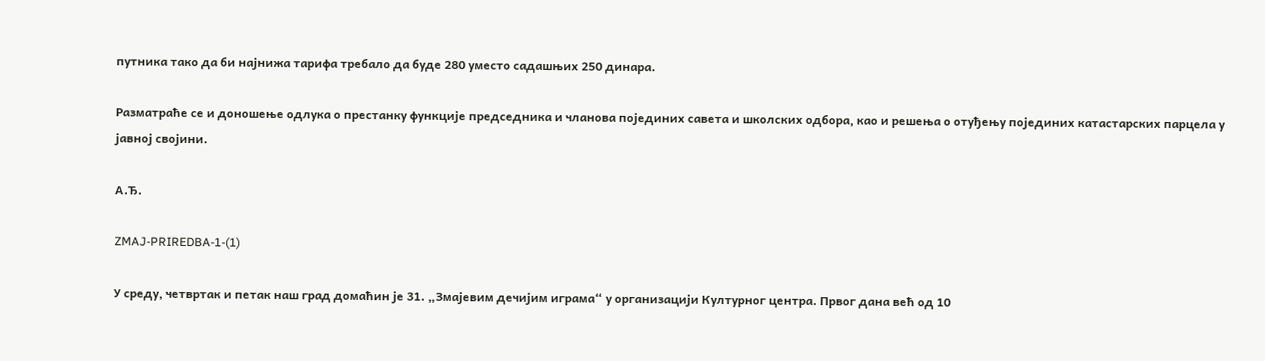путника тако да би најнижа тарифа требало да буде 280 уместо садашњих 250 динара.

Разматраће се и доношење одлука о престанку функције председника и чланова појединих савета и школских одбора, као и решења о отуђењу појединих катастарских парцела у јавној својини.

А.Ђ.

ZMAJ-PRIREDBA-1-(1)

У среду, четвртак и петак наш град домаћин је 31. „Змајевим дечијим играма“ у организацији Културног центра. Првог дана већ од 10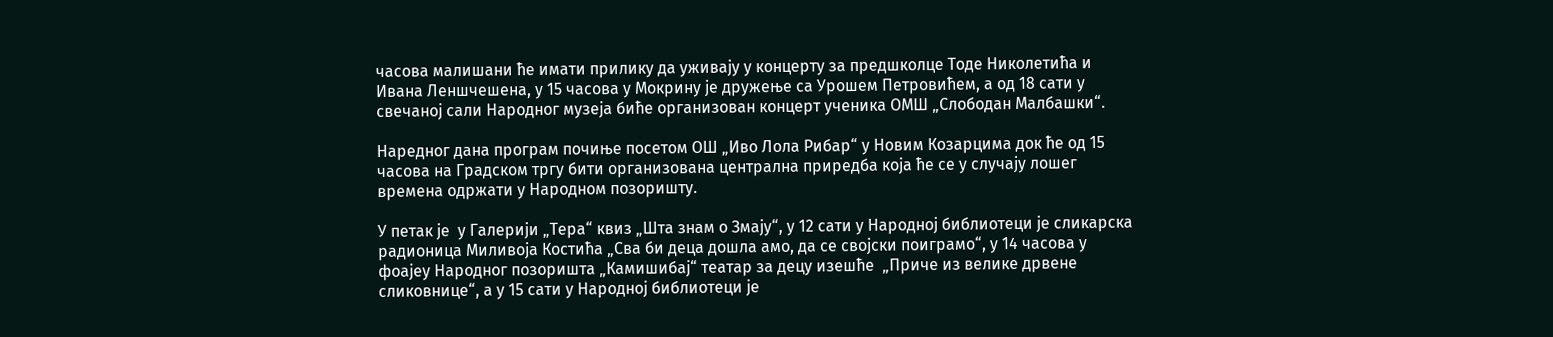часова малишани ће имати прилику да уживају у концерту за предшколце Тоде Николетића и Ивана Леншчешена, у 15 часова у Мокрину је дружење са Урошем Петровићем, а од 18 сати у свечаној сали Народног музеја биће организован концерт ученика ОМШ „Слободан Малбашки“.

Наредног дана програм почиње посетом ОШ „Иво Лола Рибар“ у Новим Козарцима док ће од 15 часова на Градском тргу бити организована централна приредба која ће се у случају лошег времена одржати у Народном позоришту.

У петак је  у Галерији „Тера“ квиз „Шта знам о Змају“, у 12 сати у Народној библиотеци је сликарска радионица Миливоја Костића „Сва би деца дошла амо, да се својски поиграмо“, у 14 часова у фоајеу Народног позоришта „Камишибај“ театар за децу изешће  „Приче из велике дрвене сликовнице“, а у 15 сати у Народној библиотеци је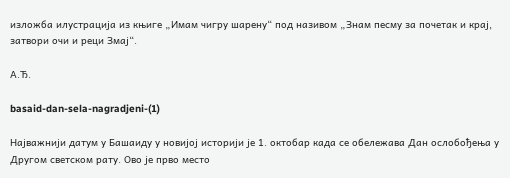изложба илустрација из књиге „Имам чигру шарену“ под називом „Знам песму за почетак и крај, затвори очи и реци Змај“.

А.Ђ.

basaid-dan-sela-nagradjeni-(1)

Најважнији датум у Башаиду у новијој историји је 1. октобар када се обележава Дан ослобођења у Другом светском рату. Ово је прво место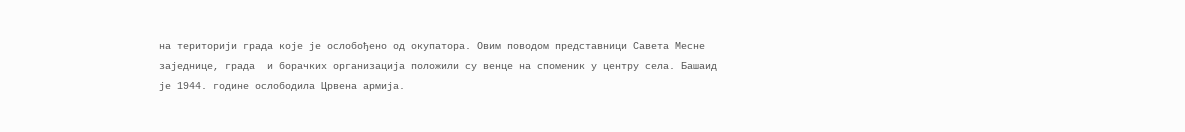на територији града које је ослобођено од окупатора. Овим поводом представници Савета Месне заједницe, града  и борачких организација положили су венце на споменик у центру села. Башаид је 1944. године ослободила Црвена армија.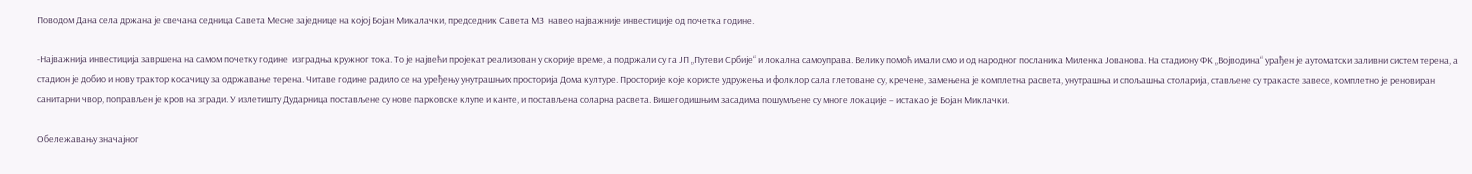Поводом Дана села држана је свечана седница Савета Месне заједнице на којој Бојан Микалачки, председник Савета МЗ  навео најважније инвестиције од почетка године.

-Најважнија инвестиција завршена на самом почетку године  изградња кружног тока. То је највећи пројекат реализован у скорије време, а подржали су га ЈП „Путеви Србије“ и локална самоуправа. Велику помоћ имали смо и од народног посланика Миленка Јованова. На стадиону ФК „Војводина“ урађен је аутоматски заливни систем терена, а стадион је добио и нову трактор косачицу за одржавање терена. Читаве године радило се на уређењу унутрашњих просторија Дома културе. Просторије које користе удружења и фолклор сала глетоване су, кречене, замењена је комплетна расвета, унутрашња и спољашња столарија, стављене су тракасте завесе, комплетно је реновиран санитарни чвор, поправљен је кров на згради. У излетишту Дударница постављене су нове парковске клупе и канте, и постављена соларна расвета. Вишегодишњим засадима пошумљене су многе локације – истакао је Бојан Миклачки.

Обележавању значајног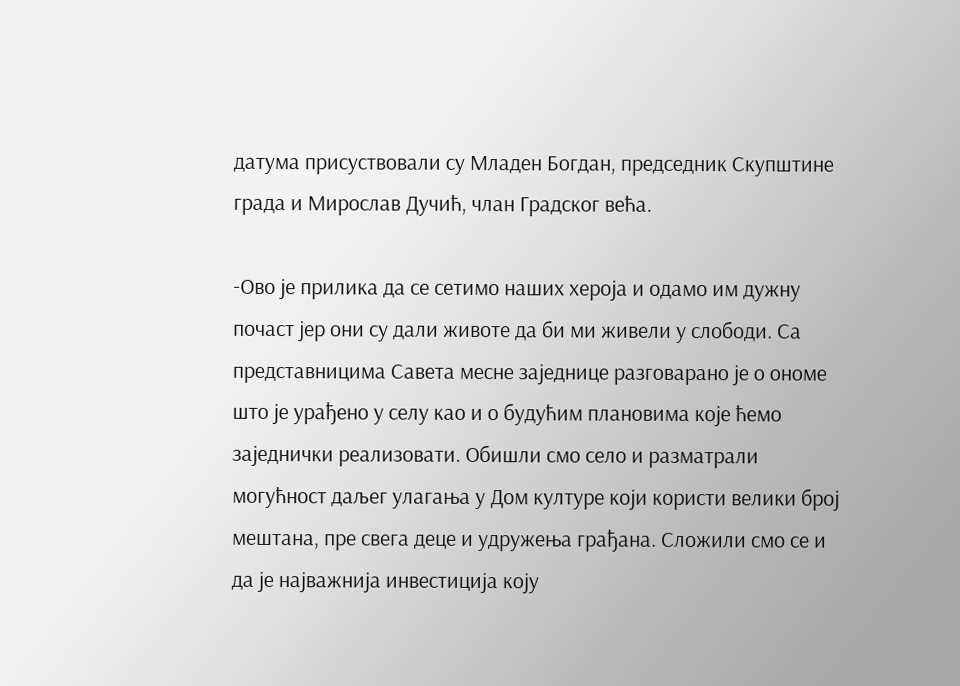датума присуствовали су Младен Богдан, председник Скупштине града и Мирослав Дучић, члан Градског већа.

-Ово је прилика да се сетимо наших хероја и одамо им дужну почаст јер они су дали животе да би ми живели у слободи. Са представницима Савета месне заједнице разговарано је о ономе што је урађено у селу као и о будућим плановима које ћемо заједнички реализовати. Обишли смо село и разматрали могућност даљег улагања у Дом културе који користи велики број мештана, пре свега деце и удружења грађана. Сложили смо се и да је најважнија инвестиција коју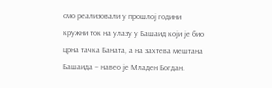смо реализовали у прошлој години кружни ток на улазу у Башаид који је био црна тачка Баната, а на захтева мештана Башаида – навео је Младен Богдан.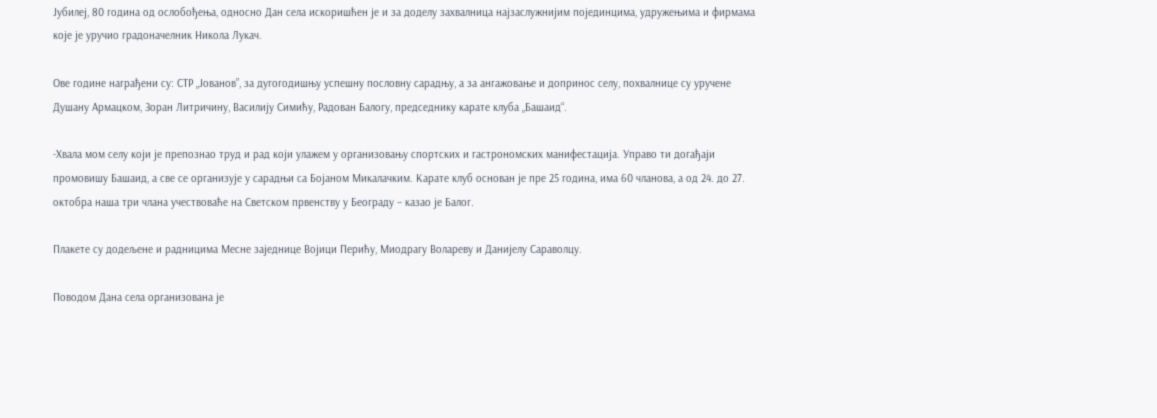Јубилеј, 80 година од ослобођења, односно Дан села искоришћен је и за доделу захвалница најзаслужнијим појединцима, удружењима и фирмама које је уручио градоначелник Никола Лукач.

Ове године награђени су: СТР „Јованов”, за дугогодишњу успешну пословну сарадњу, а за ангажовање и допринос селу, похвалнице су уручене Душану Армацком, Зоран Литричину, Василију Симићу, Радован Балогу, председнику карате клуба „Башаид“.

-Хвала мом селу који је препознао труд и рад који улажем у организовању спортских и гастрономских манифестација. Управо ти догађаји промовишу Башаид, а све се организује у сарадњи са Бојаном Микалачким. Карате клуб основан је пре 25 година, има 60 чланова, а од 24. до 27. октобра наша три члана учествоваће на Светском првенству у Београду – казао је Балог.

Плакете су додељене и радницима Месне заједнице Војици Перићу, Миодрагу Волареву и Данијелу Сараволцу.

Поводом Дана села организована је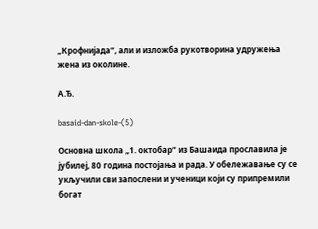„Крофнијада“, али и изложба рукотворина удружења жена из околине.

А.Ђ.

basaid-dan-skole-(5)

Основна школа „1. октобар“ из Башаида прославила је јубилеј, 80 година постојања и рада. У обележавање су се укључили сви запослени и ученици који су припремили богат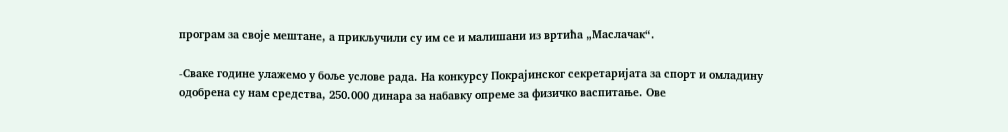програм за своје мештане, а прикључили су им се и малишани из вртића „Маслачак“.

-Сваке године улажемо у боље услове рада. На конкурсу Покрајинског секретаријата за спорт и омладину одобрена су нам средства, 250.000 динара за набавку опреме за физичко васпитање. Ове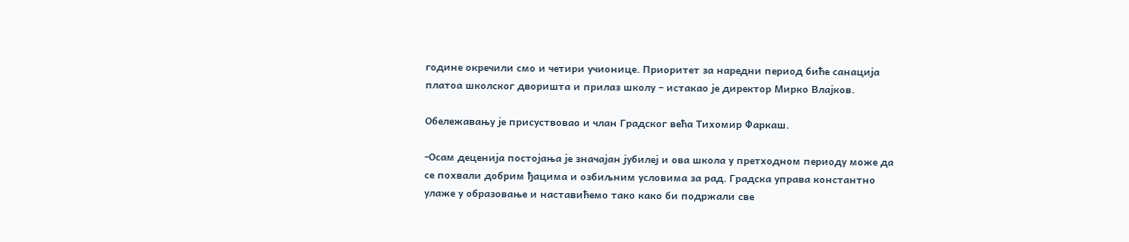године окречили смо и четири учионице. Приоритет за наредни период биће санација платоа школског дворишта и прилаз школу – истакао је директор Мирко Влајков.

Обележавању је присуствовао и члан Градског већа Тихомир Фаркаш.

-Осам деценија постојања је значајан јубилеј и ова школа у претходном периоду може да се похвали добрим ђацима и озбиљним условима за рад. Градска управа константно улаже у образовање и наставићемо тако како би подржали све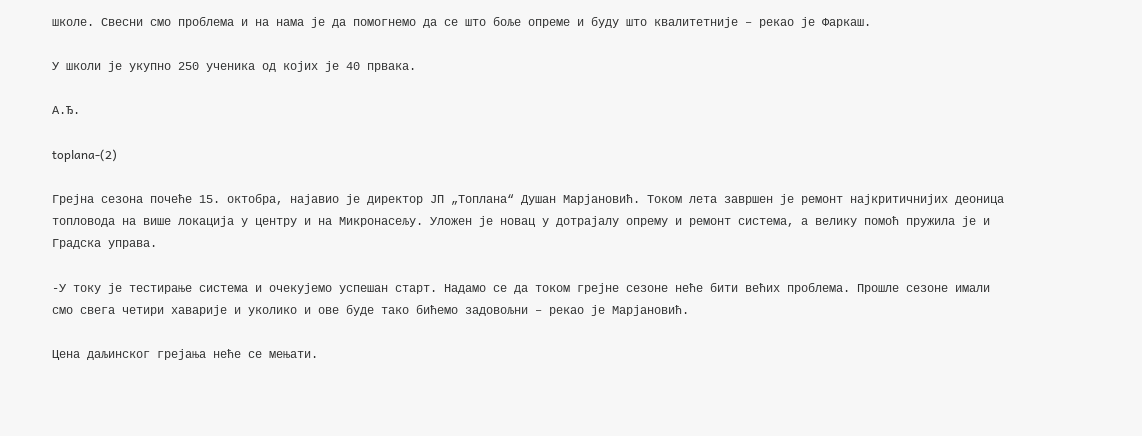школе. Свесни смо проблема и на нама је да помогнемо да се што боље опреме и буду што квалитетније – рекао је Фаркаш.

У школи је укупно 250 ученика од којих је 40 првака.

А.Ђ.

toplana-(2)

Грејна сезона почеће 15. октобра, најавио је директор ЈП „Топлана“ Душан Марјановић. Током лета завршен је ремонт најкритичнијих деоница топловода на више локација у центру и на Микронасељу. Уложен је новац у дотрајалу опрему и ремонт система, а велику помоћ пружила је и Градска управа.

-У току је тестирање система и очекујемо успешан старт. Надамо се да током грејне сезоне неће бити већих проблема. Прошле сезоне имали смо свега четири хаварије и уколико и ове буде тако бићемо задовољни – рекао је Марјановић.

Цена даљинског грејања неће се мењати.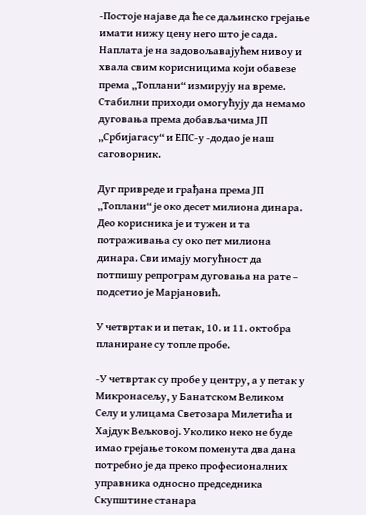-Постоје најаве да ће се даљинско грејање имати нижу цену него што је сада. Наплата је на задовољавајућем нивоу и хвала свим корисницима који обавезе према „Топлани“ измирују на време. Стабилни приходи омогућују да немамо дуговања према добављачима ЈП „Србијагасу“ и ЕПС-у -додао је наш саговорник.

Дуг привреде и грађана према ЈП „Топлани“ је око десет милиона динара. Део корисника је и тужен и та потраживања су око пет милиона динара. Сви имају могућност да потпишу репрограм дуговања на рате – подсетио је Марјановић.

У четвртак и и петак, 10. и 11. октобра планиране су топле пробе.

-У четвртак су пробе у центру, а у петак у Микронасељу, у Банатском Великом Селу и улицама Светозара Милетића и Хајдук Вељковој. Уколико неко не буде имао грејање током поменута два дана потребно је да преко професионалних управника односно председника Скупштине станара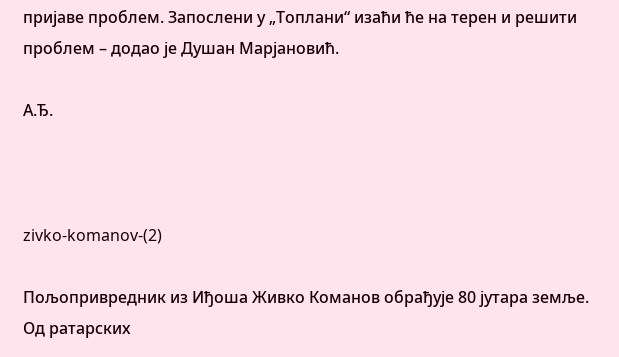пријаве проблем. Запослени у „Топлани“ изаћи ће на терен и решити проблем – додао је Душан Марјановић.

А.Ђ.



zivko-komanov-(2)

Пољопривредник из Иђоша Живко Команов обрађује 80 јутара земље. Од ратарских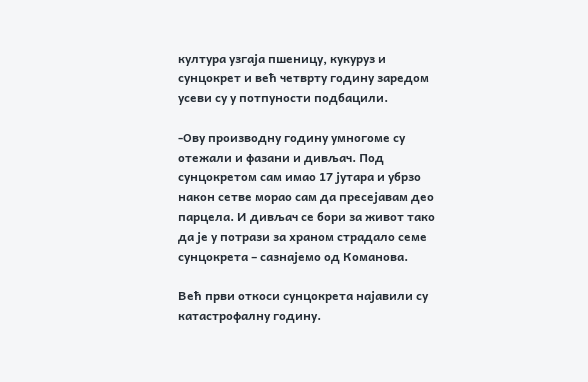култура узгаја пшеницу, кукуруз и сунцокрет и већ четврту годину заредом усеви су у потпуности подбацили.

-Ову производну годину умногоме су отежали и фазани и дивљач. Под сунцокретом сам имао 17 јутара и убрзо након сетве морао сам да пресејавам део парцела. И дивљач се бори за живот тако да је у потрази за храном страдало семе сунцокрета – сазнајемо од Команова.

Већ први откоси сунцокрета најавили су катастрофалну годину.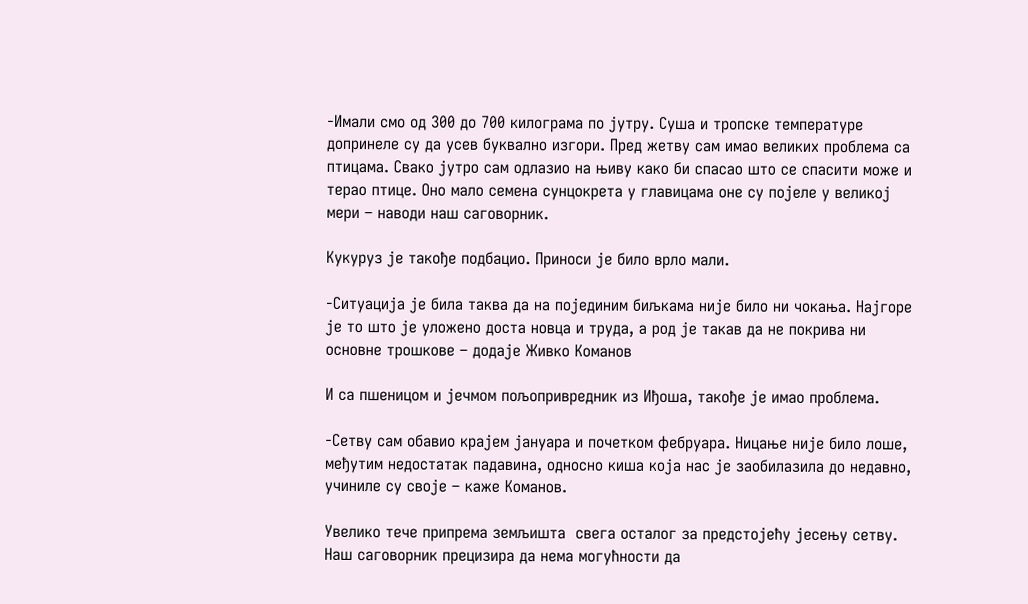-Имали смо од 300 до 700 килограма по јутру. Суша и тропске температуре допринеле су да усев буквално изгори. Пред жетву сам имао великих проблема са птицама. Свако јутро сам одлазио на њиву како би спасао што се спасити може и терао птице. Оно мало семена сунцокрета у главицама оне су појеле у великој мери – наводи наш саговорник.

Кукуруз је такође подбацио. Приноси је било врло мали.

-Ситуација је била таква да на појединим биљкама није било ни чокања. Најгоре је то што је уложено доста новца и труда, а род је такав да не покрива ни основне трошкове – додаје Живко Команов

И са пшеницом и јечмом пољопривредник из Иђоша, такође је имао проблема.

-Сетву сам обавио крајем јануара и почетком фебруара. Ницање није било лоше, међутим недостатак падавина, односно киша која нас је заобилазила до недавно, учиниле су своје – каже Команов.

Увелико тече припрема земљишта  свега осталог за предстојећу јесењу сетву. Наш саговорник прецизира да нема могућности да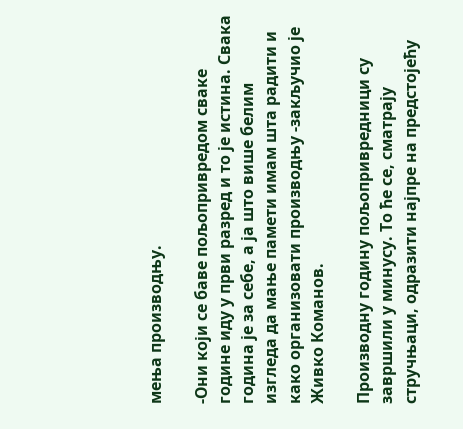мења производњу.

-Они који се баве пољопривредом сваке године иду у први разред и то је истина. Свака година је за себе, а ја што више белим изгледа да мање памети имам шта радити и како организовати производњу -закључио је Живко Команов.

Производну годину пољопривредници су завршили у минусу. То ће се, сматрају стручњаци, одразити најпре на предстојећу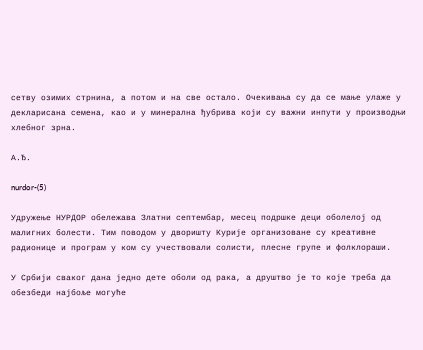сетву озимих стрнина, а потом и на све остало. Очекивања су да се мање улаже у декларисана семена, као и у минерална ђубрива који су важни инпути у производњи хлебног зрна.

А.Ђ.

nurdor-(5)

Удружење НУРДОР обележава Златни септембар, месец подршке деци оболелој од малигних болести. Тим поводом у дворишту Курије организоване су креативне радионице и програм у ком су учествовали солисти, плесне групе и фолклораши.

У Србији сваког дана једно дете оболи од рака, а друштво је то које треба да обезбеди најбоље могуће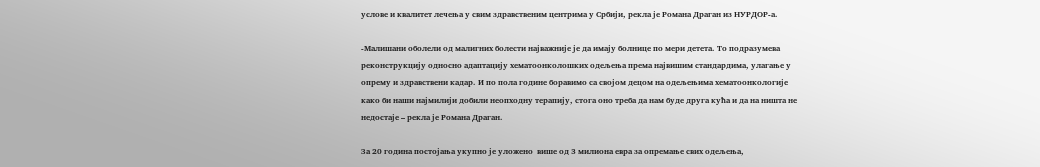услове и квалитет лечења у свим здравственим центрима у Србији, рекла је Романа Драган из НУРДОР-а.

-Малишани оболели од малигних болести најважније је да имају болнице по мери детета. То подразумева реконструкцију односно адаптацију хематоонколошких одељења према највишим стандардима, улагање у опрему и здравствени кадар. И по пола године боравимо са својом децом на одељењима хематоонкологије како би наши најмилији добили неопходну терапију, стога оно треба да нам буде друга кућа и да на ништа не недостаје – рекла је Романа Драган.

За 20 година постојања укупно је уложено  више од 3 милиона евра за опремање свих одељења,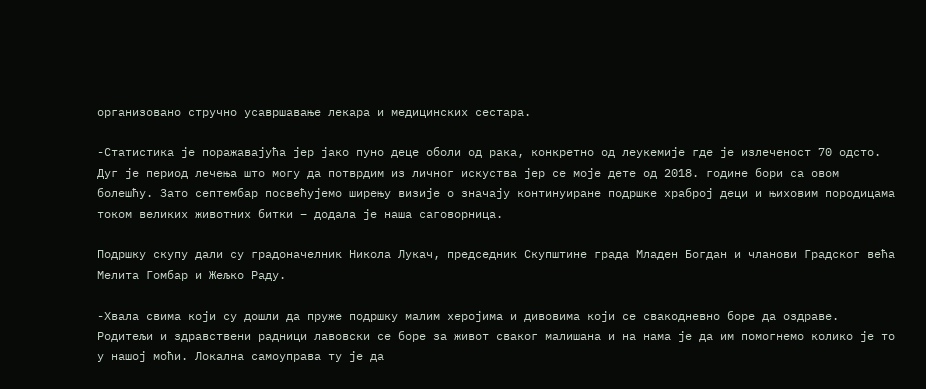организовано стручно усавршавање лекара и медицинских сестара.

-Статистика је поражавајућа јер јако пуно деце оболи од рака, конкретно од леукемије где је излеченост 70 одсто. Дуг је период лечења што могу да потврдим из личног искуства јер се моје дете од 2018. године бори са овом болешћу. Зато септембар посвећујемо ширењу визије о значају континуиране подршке храброј деци и њиховим породицама током великих животних битки – додала је наша саговорница.

Подршку скупу дали су градоначелник Никола Лукач, председник Скупштине града Младен Богдан и чланови Градског већа Мелита Гомбар и Жељко Раду.

-Хвала свима који су дошли да пруже подршку малим херојима и дивовима који се свакодневно боре да оздраве. Родитељи и здравствени радници лавовски се боре за живот сваког малишана и на нама је да им помогнемо колико је то у нашој моћи. Локална самоуправа ту је да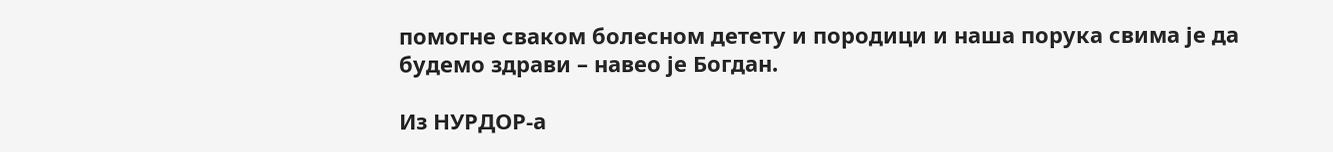помогне сваком болесном детету и породици и наша порука свима је да будемо здрави – навео је Богдан.

Из НУРДОР-а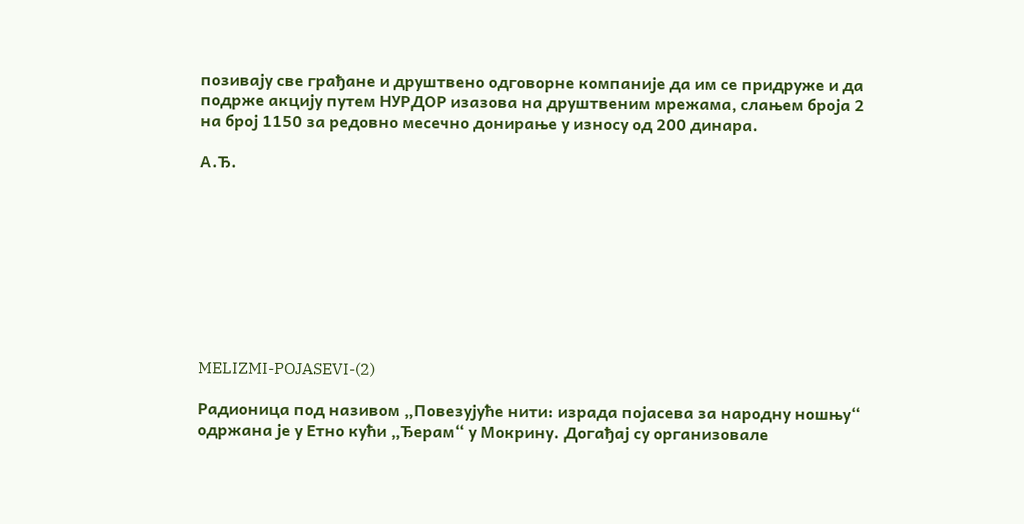позивају све грађане и друштвено одговорне компаније да им се придруже и да подрже акцију путем НУРДОР изазова на друштвеним мрежама, слањем броја 2 на број 1150 за редовно месечно донирање у износу од 200 динара.

А.Ђ.









MELIZMI-POJASEVI-(2)

Радионица под називом „Повезујуће нити: израда појасева за народну ношњу“ одржанa је у Етно кући „Ђерам“ у Мокрину. Догађај су организовале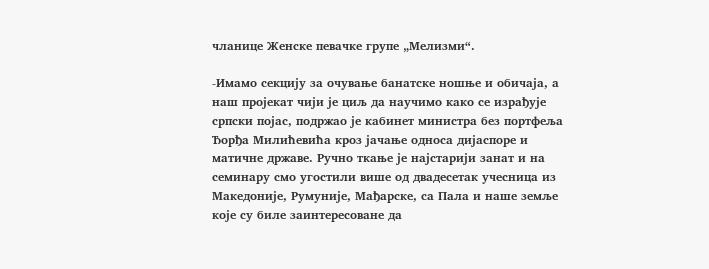чланице Женске певачке групе „Мелизми“.

-Имамо секцију за очување банатске ношње и обичаја, а наш пројекат чији је циљ да научимо како се израђује српски појас, подржао је кабинет министра без портфеља Ђорђа Милићевића кроз јачање односа дијаспоре и матичне државе. Ручно ткање је најстарији занат и на семинару смо угостили више од двадесетак учесница из Македоније, Румуније, Мађарске, са Пала и наше земље које су биле заинтересоване да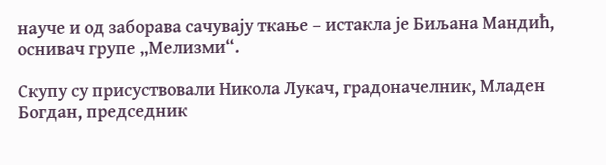науче и од заборава сачувају ткање – истакла је Биљана Мандић, оснивач групе „Мелизми“.

Скупу су присуствовали Никола Лукач, градоначелник, Младен Богдан, председник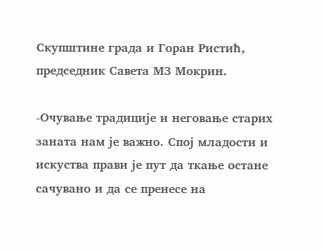Скупштине града и Горан Ристић, председник Савета МЗ Мокрин.

-Очување традиције и неговање старих заната нам је важно. Спој младости и искуства прави је пут да ткање остане сачувано и да се пренесе на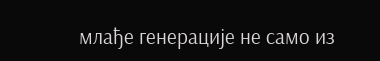млађе генерације не само из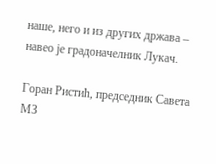наше, него и из других држава – навео је градоначелник Лукач.

Горан Ристић, председник Савета МЗ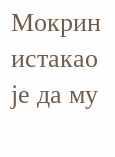Мокрин истакао је да му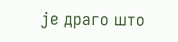је драго што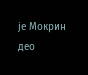је Мокрин део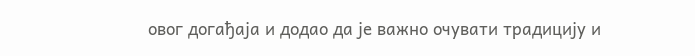овог догађаја и додао да је важно очувати традицију и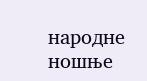народне ношње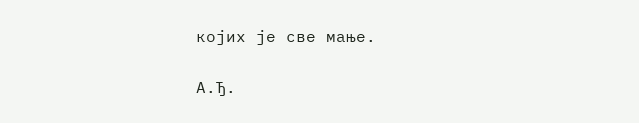којих је све мање.

А.Ђ.